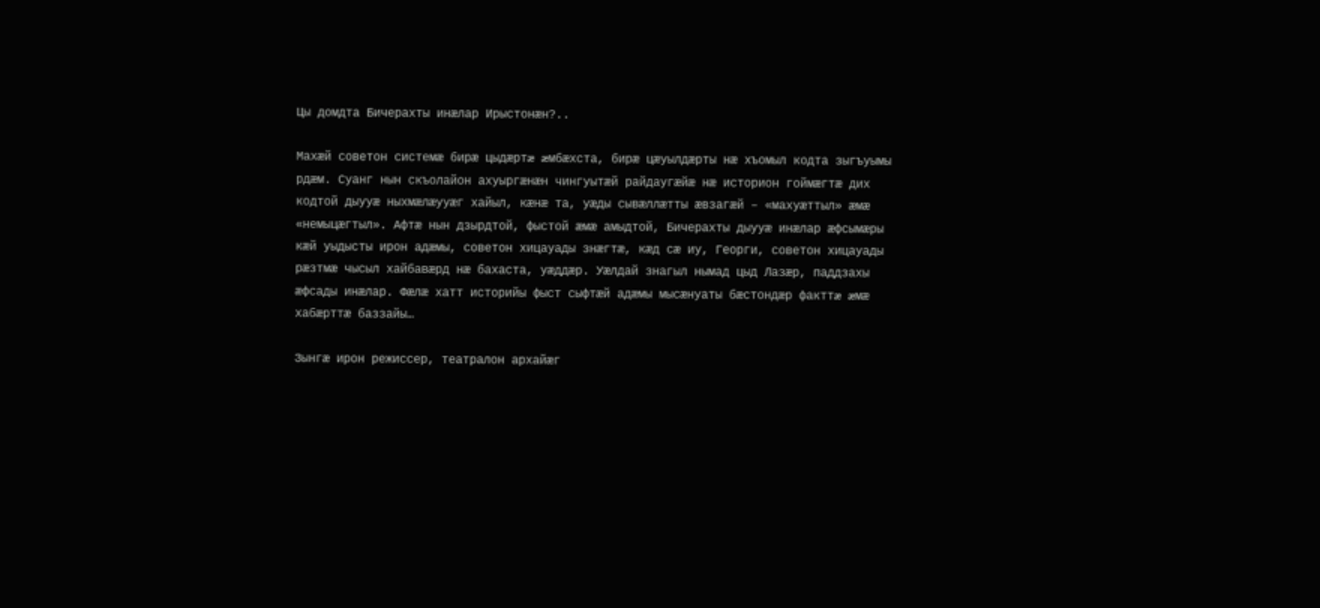Цы домдта Бичерахты инæлар Ирыстонæн?..

Махæй советон системæ бирæ цыдæртæ æмбæхста, бирæ цæуылдæрты нæ хъомыл кодта зыгъуымы рдæм. Суанг нын скъолайон ахуыргæнæн чингуытæй райдаугæйæ нæ историон гоймæгтæ дих кодтой дыууæ ныхмæлæууæг хайыл, кæнæ та, уæды сывæллæтты æвзагæй – «махуæттыл» æмæ «немыцæгтыл». Афтæ нын дзырдтой, фыстой æмæ амыдтой, Бичерахты дыууæ инæлар æфсымæры кæй уыдысты ирон адæмы, советон хицауады знæгтæ, кæд сæ иу, Георги, советон хицауады рæзтмæ чысыл хайбавæрд нæ бахаста, уæддæр. Уæлдай знагыл нымад цыд Лазæр, паддзахы æфсады инæлар. Фæлæ хатт историйы фыст сыфтæй адæмы мысæнуаты бæстондæр факттæ æмæ хабæрттæ баззайы…

Зынгæ ирон режиссер, театралон архайæг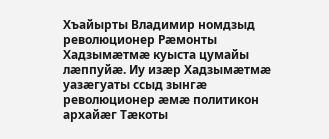Хъайырты Владимир номдзыд революционер Рæмонты Хадзымæтмæ куыста цумайы лæппуйæ. Иу изæр Хадзымæтмæ уазæгуаты ссыд зынгæ революционер æмæ политикон архайæг Тæкоты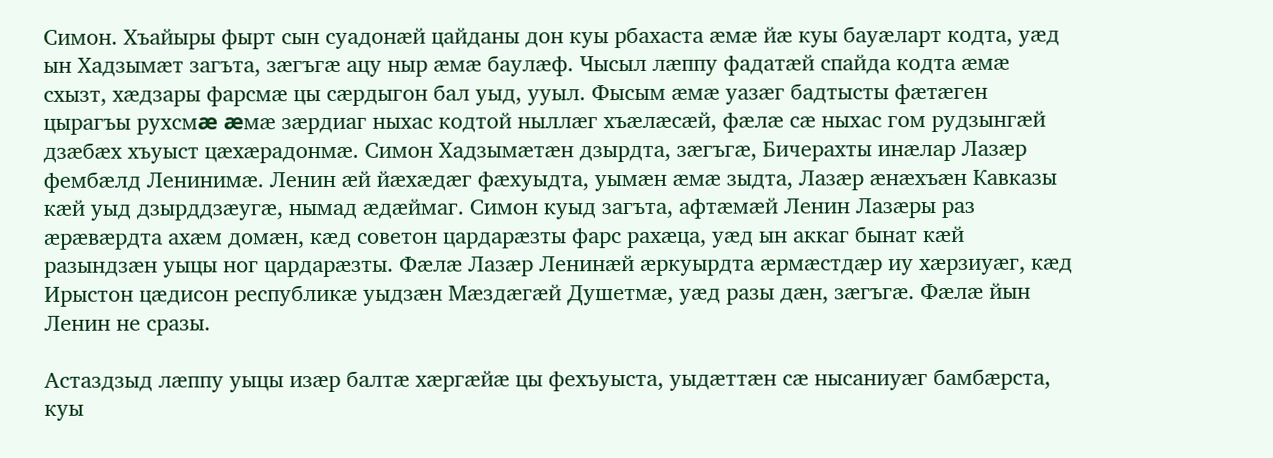Симон. Хъайыры фырт сын суадонæй цайданы дон куы рбахаста æмæ йæ куы бауæларт кодта, уæд ын Хадзымæт загъта, зæгъгæ ацу ныр æмæ баулæф. Чысыл лæппу фадатæй спайда кодта æмæ схызт, хæдзары фарсмæ цы сæрдыгон бал уыд, ууыл. Фысым æмæ уазæг бадтысты фæтæген цырагъы рухсмæ æмæ зæрдиаг ныхас кодтой ныллæг хъæлæсæй, фæлæ сæ ныхас гом рудзынгæй дзæбæх хъуыст цæхæрадонмæ. Симон Хадзымæтæн дзырдта, зæгъгæ, Бичерахты инæлар Лазæр фембæлд Ленинимæ. Ленин æй йæхæдæг фæхуыдта, уымæн æмæ зыдта, Лазæр æнæхъæн Кавказы кæй уыд дзырддзæугæ, нымад æдæймаг. Симон куыд загъта, афтæмæй Ленин Лазæры раз æрæвæрдта ахæм домæн, кæд советон цардарæзты фарс рахæца, уæд ын аккаг бынат кæй разындзæн уыцы ног цардарæзты. Фæлæ Лазæр Ленинæй æркуырдта æрмæстдæр иу хæрзиуæг, кæд Ирыстон цæдисон республикæ уыдзæн Мæздæгæй Душетмæ, уæд разы дæн, зæгъгæ. Фæлæ йын Ленин не сразы.

Астаздзыд лæппу уыцы изæр балтæ хæргæйæ цы фехъуыста, уыдæттæн сæ нысаниуæг бамбæрста, куы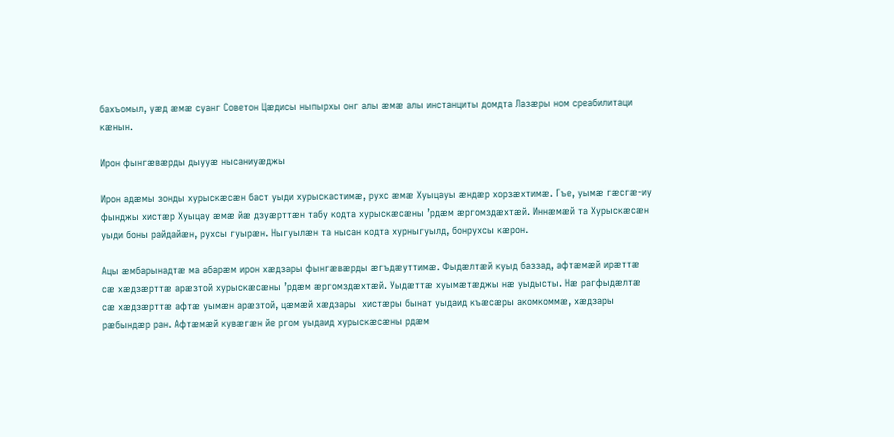бахъомыл, уæд æмæ суанг Советон Цæдисы ныпырхы онг алы æмæ алы инстанциты домдта Лазæры ном среабилитаци кæнын.

Ирон фынгæвæрды дыууæ нысаниуæджы

Ирон адæмы зонды хурыскæсæн баст уыди хурыскастимæ, рухс æмæ Хуыцауы æндæр хорзæхтимæ. Гъе, уымæ гæсгæ-иу фынджы хистæр Хуыцау æмæ йæ дзуæрттæн табу кодта хурыскæсæны ’рдæм æргомздæхтæй. Иннæмæй та Хурыскæсæн уыди боны райдайæн, рухсы гуырæн. Ныгуылæн та нысан кодта хурныгуылд, бонрухсы кæрон.

Ацы æмбарынадтæ ма абарæм ирон хæдзары фынгæвæрды æгъдæуттимæ. Фыдæлтæй куыд баззад, афтæмæй ирæттæ сæ хæдзæрттæ арæзтой хурыскæсæны ’рдæм æргомздæхтæй. Уыдæттæ хуымæтæджы нæ уыдысты. Нæ рагфыдæлтæ сæ хæдзæрттæ афтæ уымæн арæзтой, цæмæй хæдзары  хистæры бынат уыдаид къæсæры акомкоммæ, хæдзары рæбындæр ран. Афтæмæй кувæгæн йе ргом уыдаид хурыскæсæны рдæм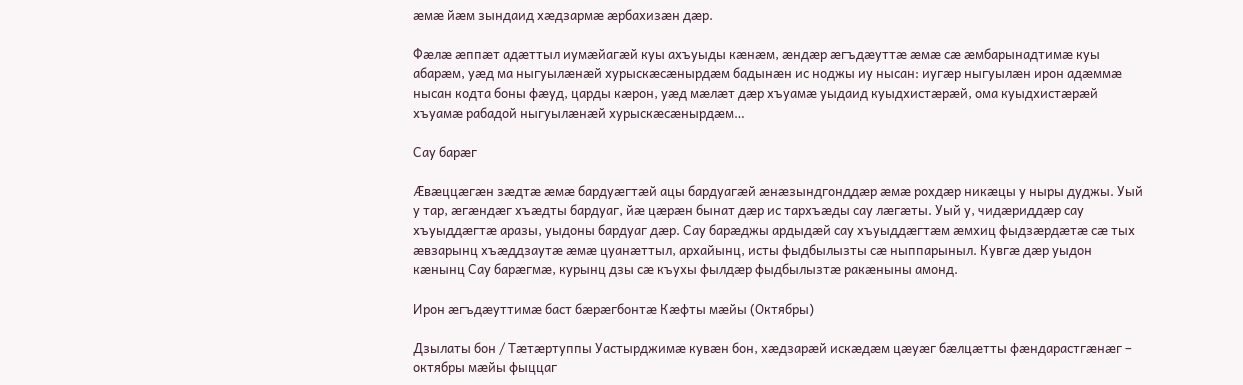æмæ йæм зындаид хæдзармæ æрбахизæн дæр.

Фæлæ æппæт адæттыл иумæйагæй куы ахъуыды кæнæм, æндæр æгъдæуттæ æмæ сæ æмбарынадтимæ куы абарæм, уæд ма ныгуылæнæй хурыскæсæнырдæм бадынæн ис ноджы иу нысан: иугæр ныгуылæн ирон адæммæ нысан кодта боны фæуд, царды кæрон, уæд мæлæт дæр хъуамæ уыдаид куыдхистæрæй, ома куыдхистæрæй хъуамæ рабадой ныгуылæнæй хурыскæсæнырдæм…

Сау барæг

Æвæццæгæн зæдтæ æмæ бардуæгтæй ацы бардуагæй æнæзындгонддæр æмæ рохдæр никæцы у ныры дуджы. Уый у тар, æгæндæг хъæдты бардуаг, йæ цæрæн бынат дæр ис тархъæды сау лæгæты. Уый у, чидæриддæр сау хъуыддæгтæ аразы, уыдоны бардуаг дæр. Сау барæджы ардыдæй сау хъуыддæгтæм æмхиц фыдзæрдæтæ сæ тых æвзарынц хъæддзаутæ æмæ цуанæттыл, архайынц, исты фыдбылызты сæ ныппарыныл. Кувгæ дæр уыдон кæнынц Сау барæгмæ, курынц дзы сæ къухы фылдæр фыдбылызтæ ракæныны амонд.

Ирон æгъдæуттимæ баст бæрæгбонтæ Кæфты мæйы (Октябры)

Дзылаты бон / Тæтæртуппы Уастырджимæ кувæн бон, хæдзарæй искæдæм цæуæг бæлцæтты фæндарастгæнæг – октябры мæйы фыццаг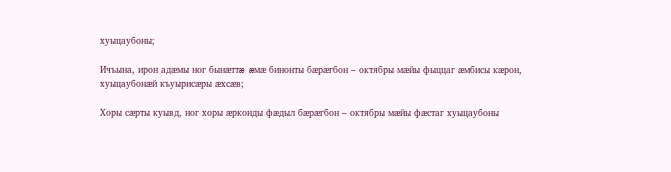хуыцаубоны;

Ичъына, ирон адæмы ног бынæттæ æмæ бинонты бæрæгбон – октябры мæйы фыццаг æмбисы кæрон, хуыцаубонæй къуырисæры æхсæв;

Хоры сæрты куывд, ног хоры æрконды фæдыл бæрæгбон – октябры мæйы фæстаг хуыцаубоны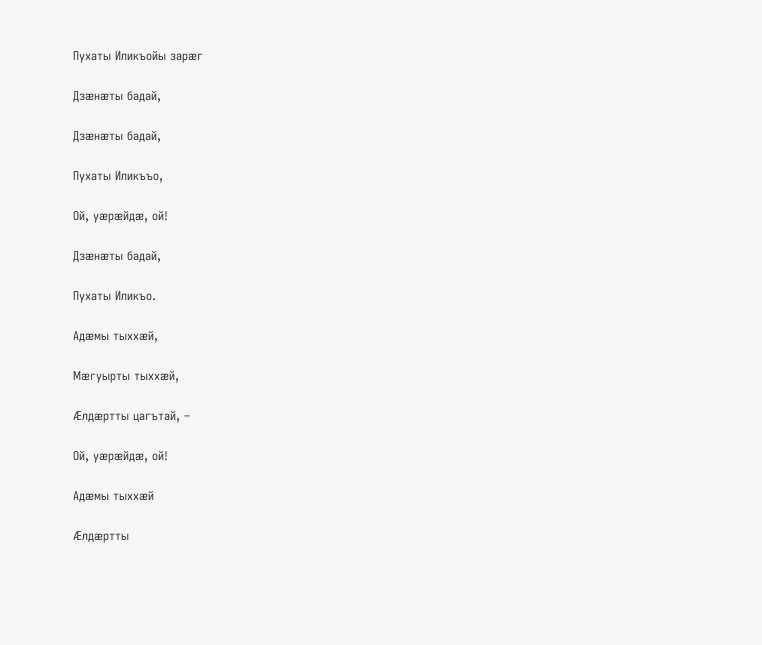Пухаты Иликъойы зарæг

Дзæнæты бадай,

Дзæнæты бадай,

Пухаты Иликъъо,

Ой, уæрæйдæ, ой!

Дзæнæты бадай,

Пухаты Иликъо.

Адæмы тыххæй,

Мæгуырты тыххæй,

Æлдæртты цагътай, –

Ой, уæрæйдæ, ой!

Адæмы тыххæй

Æлдæртты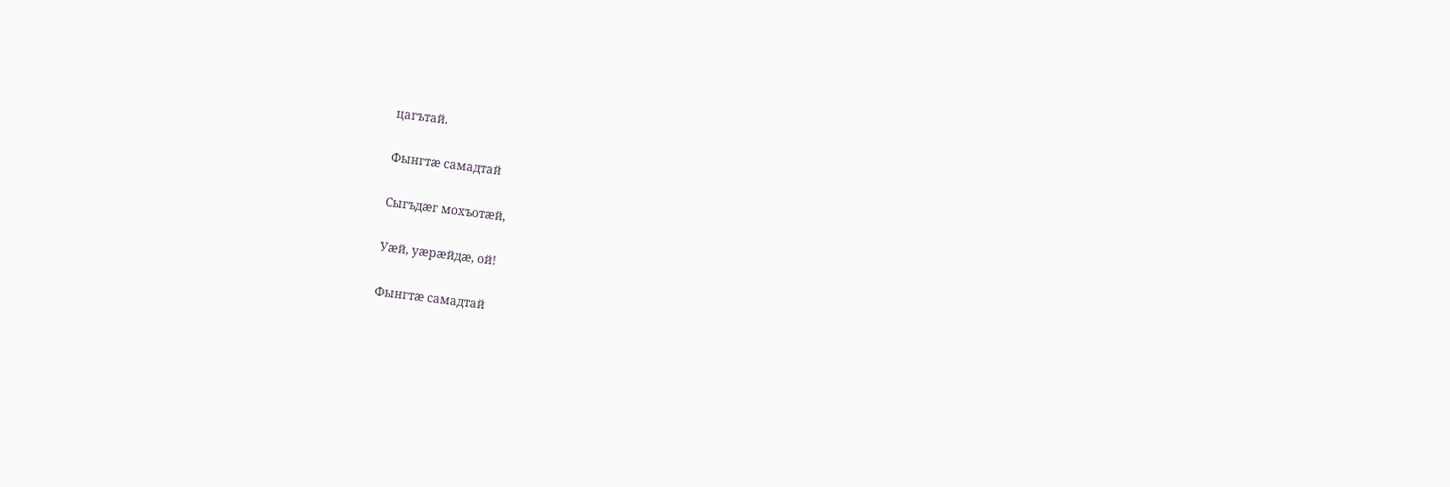цагътай.

Фынгтæ самадтай

Сыгъдæг мохъотæй,

Уæй, уæрæйдæ, ой!

Фынгтæ самадтай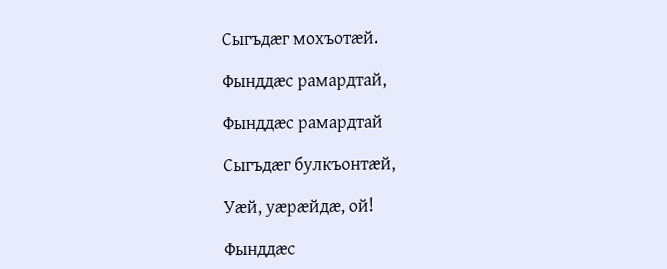Сыгъдæг мохъотæй.

Фынддæс рамардтай,

Фынддæс рамардтай

Сыгъдæг булкъонтæй,

Уæй, уæрæйдæ, ой!

Фынддæс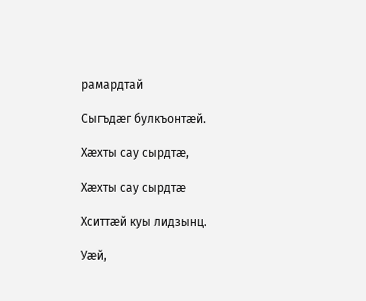рамардтай

Сыгъдæг булкъонтæй.

Хæхты сау сырдтæ,

Хæхты сау сырдтæ

Хситтæй куы лидзынц.

Уæй,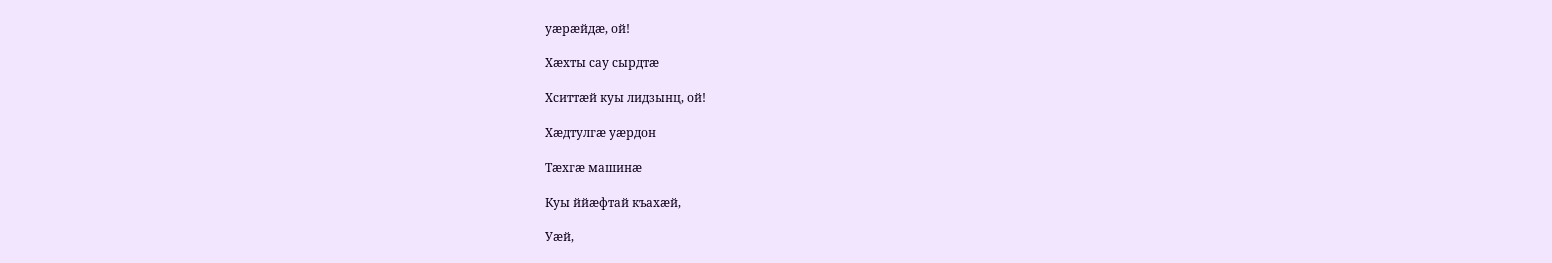уæрæйдæ, ой!

Хæхты сау сырдтæ

Хситтæй куы лидзынц, ой!

Хæдтулгæ уæрдон

Тæхгæ машинæ

Куы ййæфтай къахæй,

Уæй,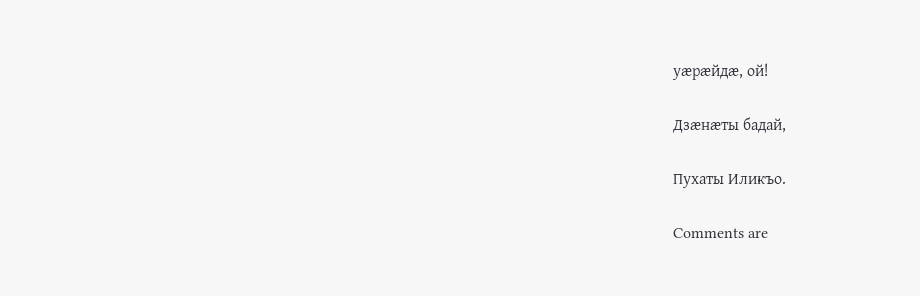уæрæйдæ, ой!

Дзæнæты бадай,

Пухаты Иликъо.

Comments are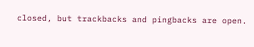closed, but trackbacks and pingbacks are open.